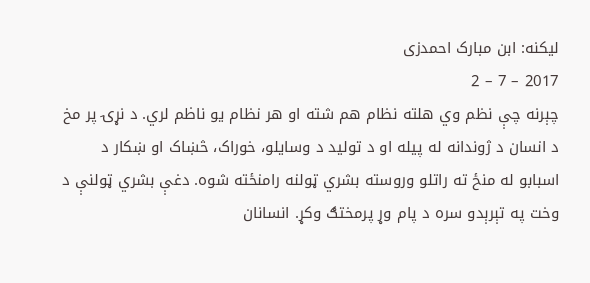ليکنه: ابن مبارک احمدزی
2017 – 7 – 2
چېرنه چې نظم وي هلته نظام هم شته او هر نظام یو ناظم لري. د نړۍ پر مخ د انسان د ژوندانه له پیله او د تولید د وسایلو، خوراک، څښاک او ښکار د اسبابو له منځ ته راتلو وروسته بشري ټولنه رامنځته شوه. دغې بشري ټولنې د وخت په تېرېدو سره د پام وړ پرمختګ وکړ. انسانان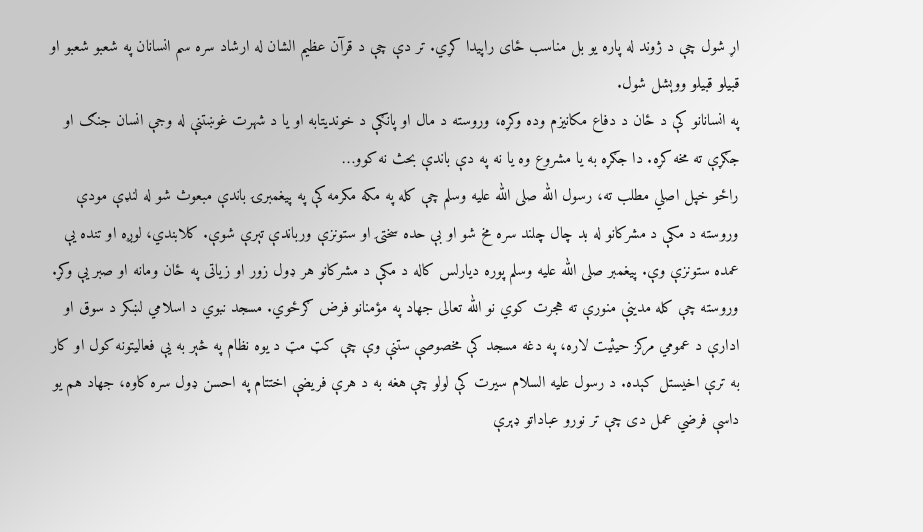اړ شول چې د ژوند له پاره یو بل مناسب ځای راپيدا کړي. تر دې چې د قرآن عظیم الشان له ارشاد سره سم انسانان په شعبو شعبو او قبیلو قبیلو ووېشل شول.
په انسانانو کې د ځان د دفاع مکانیزم وده وکړه، وروسته د مال او پانګې د خوندیتابه او یا د شهرت غوښتنې له وجې انسان جنګ او جګړې ته مخه کړه. دا جګړه به یا مشروع وه یا نه په دې باندې بحث نه کوو…
راځو خپل اصلي مطلب ته، رسول الله صلی الله عليه وسلم چې کله په مکه مکرمه کې په پیغمبرۍ باندې مبعوث شو له لنډې مودې وروسته د مکې د مشرکانو له بد چال چلند سره مخ شو او بې حده سختۍ او ستونزې ورباندې تېرې شوې. کلابندي، لوږه او تنده يې عمده ستونزې وې. پیغمبر صلی الله عليه وسلم پوره ديارلس کاله د مکې د مشرکانو هر ډول زور او زیاتی په ځان ومانه او صبر یې وکړ. وروسته چې کله مدينې منورې ته هجرت کوي نو الله تعالی جهاد په مؤمنانو فرض ګرځوي. مسجد نبوي د اسلامي لښکر د سوق او ادارې د عمومي مرکز حیثیت لاره، په دغه مسجد کې مخصوصې ستنې وې چې کټ مټ د یوه نظام په څېر به یې فعالیتونه کول او کار به ترې اخیستل کېده. د رسول عليه السلام سیرت کې لولو چې هغه به د هرې فریضې اختتام په احسن ډول سره کاوه، جهاد هم یو داسې فرضي عمل دی چې تر نورو عباداتو ډېرې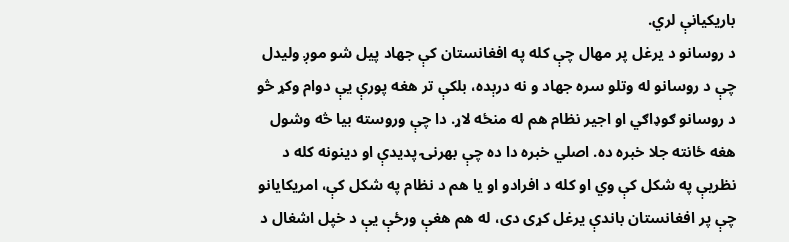باریکیانې لري.
د روسانو د یرغل پر مهال چې کله په افغانستان کې جهاد پيل شو موږ وليدل چې د روسانو له وتلو سره جهاد و نه درېده، بلکې تر هغه پورې يې دوام وکړ څو د روسانو ګوډاګي او اجیر نظام هم له منځه لاړ. دا چې وروسته بیا څه وشول هغه ځانته جلا خبره ده. اصلي خبره دا ده چې بهرنۍ پديدې او دینونه کله د نظریې په شکل کې وي او کله د افرادو او یا هم د نظام په شکل کې، امریکایانو چې پر افغانستان باندې یرغل کړی دی، له هم هغې ورځې يې د خپل اشغال د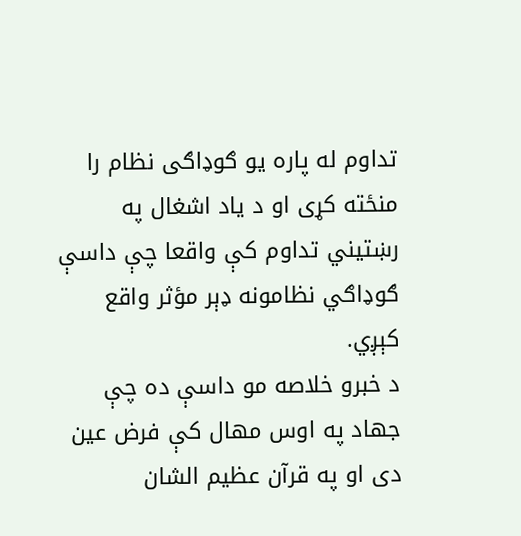تداوم له پاره یو ګوډاګی نظام را منځته کړی او د یاد اشغال په رښتیني تداوم کې واقعا چې داسې ګوډاګي نظامونه ډېر مؤثر واقع کېږي.
د خبرو خلاصه مو داسې ده چې جهاد په اوس مهال کې فرض عین دی او په قرآن عظیم الشان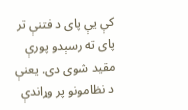کې يې پای د فتنې تر پای ته رسېدو پورې مقید شوی دی. یعنې د نظامونو پر وړاندې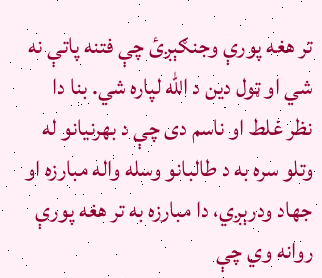تر هغه پورې وجنګېږئ چې فتنه پاتې نه شي او ټول دین د الله لپاره شي. بنا دا نظر غلط او ناسم دی چې د بهرنیانو له وتلو سره به د طالبانو وسله واله مبارزه او جهاد ودرېږي، دا مبارزه به تر هغه پورې روانه وي چې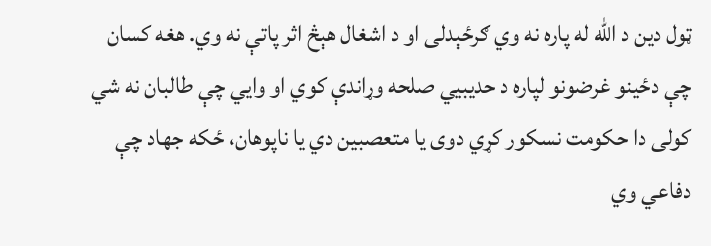ټول دین د الله له پاره نه وي ګرځېدلی او د اشغال هېڅ اثر پاتې نه وي. هغه کسان چې دځينو غرضونو لپاره د حديبيي صلحه وړاندې کوي او وايي چې طالبان نه شي کولی دا حکومت نسکور کړي دوی يا متعصبین دي يا ناپوهان، ځکه جهاد چې دفاعي وي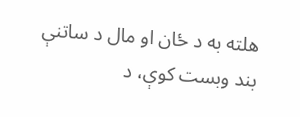هلته به د ځان او مال د ساتنې بند وبست کوې، د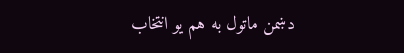دښمن ماتول به هم يو انتخاب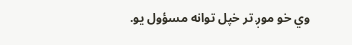وي خو موږ تر خپل توانه مسؤول يو.